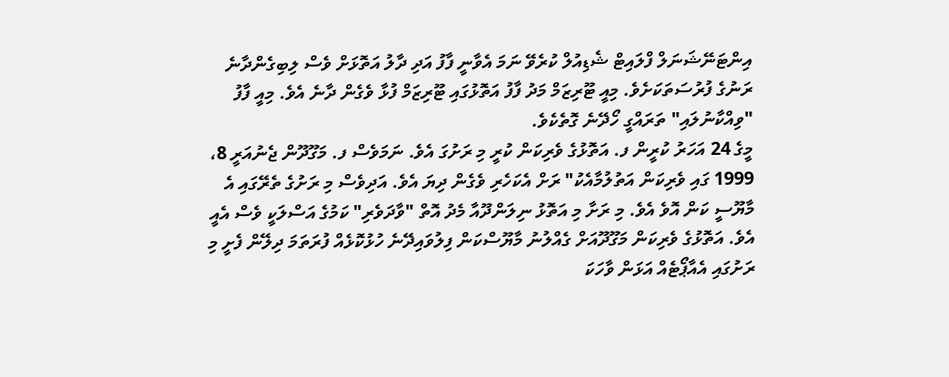އިންޓަނޭޝަނަލް ފްލައިޓް ޝެޑިއުލް ކުރެވޭ ނަމަ އެވާނީ ފާފު އަދި ދާލު އަތޮޅަށް ވެސް ލިބިގެންދާނެ ރަނުގެ ފުރުސަތަކަށެވެ. މިއީ ޓޫރިޒަމް މަދު ފާފު އަތޮޅުގައި ޓޫރިޒަމް ފުޅާ ވެގެން ދާނެ އެވެ. މިއީ ފާފު "ވިއްކާނުލައި" ތަރައްގީ ހޯދޭނެ ގޮތެކެވެ.
މީގެ 24 އަހަރު ކުރީން ފ. އަތޮޅުގެ ވެރިކަން ކުރީ މި ރަށުގަ އެވެ. ނަމަވެސް ފ. މަގޫދޫން ޖެނުއަރީ 8، 1999 ގައި ވެރިކަން އަތުލުމާއެކު" ރަށް އެކަހެރި ވެގެން ދިޔަ އެވެ. އަދިވެސް މި ރަށުގެ ތެރޭގައި އެ މާޔޫސީ ކަން އޮވެ އެވެ. މި ރަށާ މި އަތޮޅު ނިލަންދޫއާ މެދު އޮތް "ވާދަވެރި" ކަމުގެ އަސްލަކީ ވެސް އެއީ އެވެ. އަތޮޅުގެ ވެރިކަން މަގޫދޫއަށް ގެއްލުނު މާޔޫސްކަން ފިލުވައިދޭނެ ހުޅުކޮޅެއް ފުރަތަމަ ދިލޭން ފެށީ މި ރަށުގައި އެއާޕޯޓެއް އަޅަން ވާހަކަ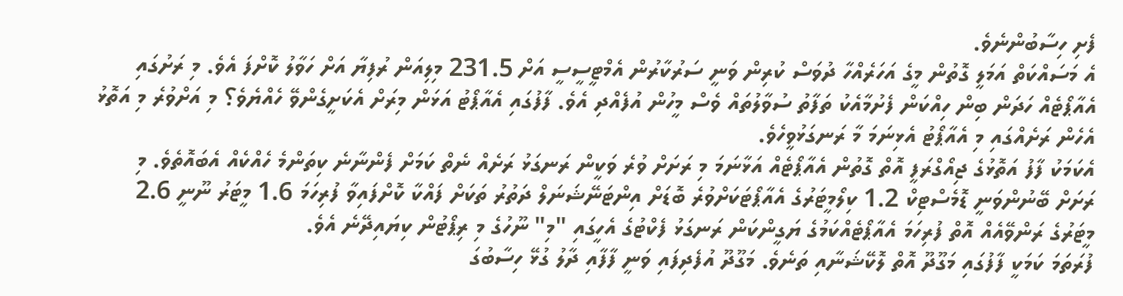ފެށި ހިސާބުންނެވެ.
އެ މަސައްކަތް އަމަލީ ގޮތުން މީގެ އަހަރެއްހާ ދުވަސް ކުރިން ވަނީ ސަރުކާރުން އެމްޓީސީސީ އަށް 231.5 މިލިއަން ރުފިޔާ އަށް ހަވާލު ކޮށްފަ އެވެ. މި ރަށުގައި އެއާޕޯޓެއް ހަދަން ބިން ހިއްކަން ފެށުމާއެކު ތަފާތު ސުވާލުތައް ވެސް މީހުން އުފެއްދި އެވެ. ފާފުގައި އެއާޕޯޓު އަޅަން މިރަށް އެކަށީގެންވޭ ހެއްޔެވެ؟ މި އަށްވުރެ މި އަތޮޅު އެހެން ރަށެއްގައި މި އެއާޕޯޓު އެޅިނަމަ މާ ރަނގަޅުވީހެވެ.
އެކަމަކު ފާފު އަތޮޅުގެ ޖިއޯގްރަފީ އޮތް ގޮތުން އެއާޕޯޓެއް އަޅާނަމަ މި ރަށަށް ވުރެ ވަކީން ރަނގަޅު ރަށެއް ނެތް ކަމަށް ފެންނާނެ ކިތަންމެ ހެއްކެއް އެބައޮތެވެ. މި ރަށަށް ބޭނުންވަނީ ޑޮމެސްޓިކް 1.2 ކިލޯމީޓަރުގެ އެއާޕޯޓަކަށްވުރެ ބޮޑަށް އިންޓަނޭޝަނަލް ދަތުރު ތަކަށް ފައްކާ ކޮށްފައިވާ ފުރިހަމަ 1.6 މީޓަރު ނޫނީ 2.6 މީޓަރުގެ ރަންވޭއެއް އޮތް ފުރިހަމަ އެއާޕޯޓެއްކަމުގެ ޔަގީންކަން ރަނގަޅު ފެކްޓުގެ އެހީގައި "މި" ނޫހުގެ މި ރިޕޯޓުން ކިޔައިދޭނެ އެވެ.
ފުރަތަމަ ކަމަކީ ފާފުގައި މަގޫދޫ އޮތް ލޮކޭޝަނާއި ތަނެވެ. މަގޫދޫ އުފެދިފައި ވަނީ ފާފާއި ދާލު ގުޅޭ ހިސާބުގަ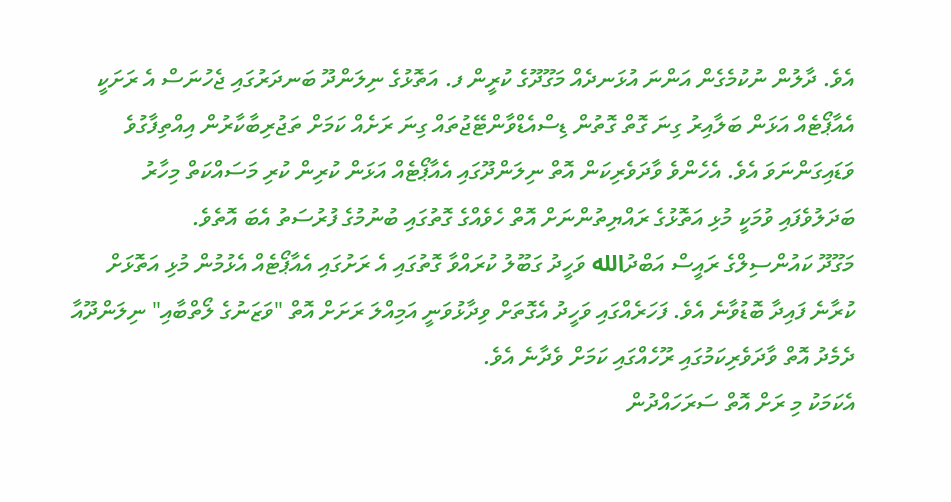އެވެ. ދާލުން ނުކުމެގެން އަންނަ އުޅަނދެއް މަގޫދޫގެ ކުރީން ފ. އަތޮޅުގެ ނިލަންދޫ ބަނދަރުގައި ޖެހުނަސް އެ ރަށަކީ އެއާޕޯޓެއް އަޅަން ބަލާއިރު ގިނަ ގޮތް ގޮތުން ޑިސްއެޑްވާންޓޭޖުތައް ގިނަ ރަށެއް ކަމަށް ތަޖުރިބާކާރުން އިއްތިފާގުވެ ވަޑައިގަންނަވަ އެވެ. އެހެންވެ ވާދަވެރިކަން އޮތް ނިލަންދޫގައި އެއާޕޯޓެއް އަޅަން ކުރިން ކުރި މަސައްކަތް މިހާރު ބަދަލުވެފައި ވުމަކީ މުޅި އަތޮޅުގެ ރައްޔިތުންނަށް އޮތް ހެވެއްގެ ގޮތުގައި ބުނުމުގެ ފުރުސަތު އެބަ އޮތެވެ.
މަގޫދޫ ކައުންސިލްގެ ރައީސް އަބްދުالله ވަހީދު ގަބޫލު ކުރައްވާ ގޮތުގައި އެ ރަށުގައި އެއާޕޯޓެއް އެޅުމުން މުޅި އަތޮޅަށް ކުރާނެ ފައިދާ ބޮޑުވާނެ އެވެ. ފަހަރެއްގައި ވަހީދު އެގޮތަށް ވިދާޅުވަނީ އަމިއްލަ ރަށަށް އޮތް "ވަޒަނުގެ ލޯތްބާއި" ނިލަންދޫއާ ދެމެދު އޮތް ވާދަވެރިކަމުގައި ރޫހެއްގައި ކަމަށް ވެދާނެ އެވެ.
އެކަމަކު މި ރަށް އޮތް ސަރަހައްދުން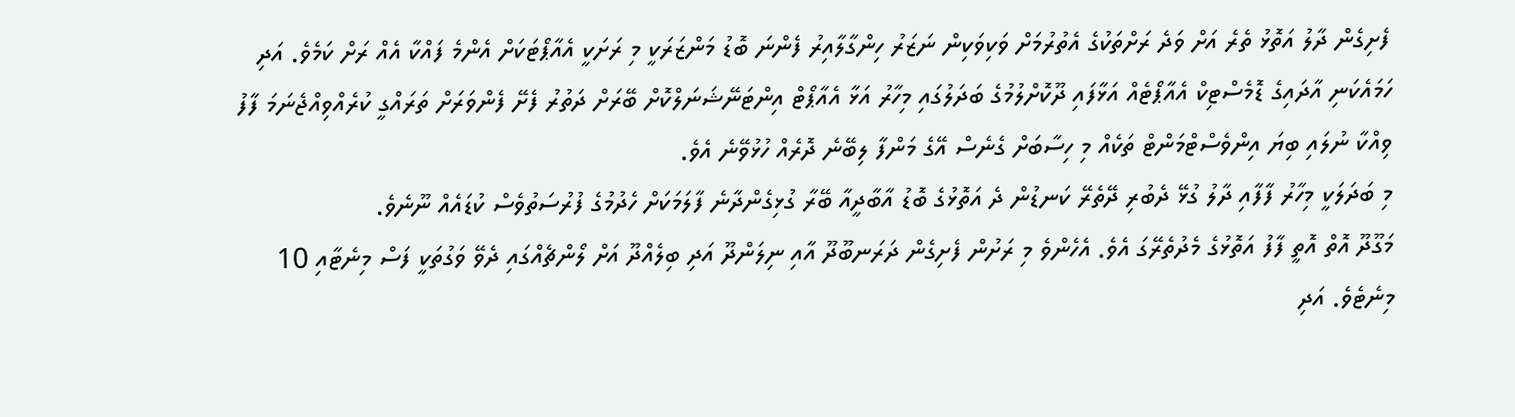ފެށިގެން ދާލު އަތޮޅު ތެރެ އަށް ވަދެ ރަށްތަކުގެ އެތުރުމަށް ވަކިވަކިން ނަޒަރު ހިންގާލާއިރު ފެންނަ ބޮޑު މަންޒަރަކީ މި ރަށަކީ އެއާޕޯޓަކަށް އެންމެ ފައްކާ އެއް ރަށް ކަމެވެ. އަދި ހަމައެކަނި އާދައިގެ ޑޮމެސްޓިކް އެއާޕޯޓެއް އަޅާފައި ދޫކޮށްލުމުގެ ބަދަލުގައި މިހާރު އަޅާ އެއާޕޯޓް އިންޓަނޭޝަނަލްކޮށް ބޭރަށް ދަތުރު ފެށޭ ފެންވަރަށް ތަރައްގީ ކުރެއްވިއްޖެނަމަ ފާފު ވިއްކާ ނުލައި ބިޔަ އިންވެސްޓްމަންޓް ތަކެއް މި ހިސާބަށް ގެނެސް އޭގެ މަންފާ ލިބޭނެ ދޮރެއް ހުޅުވޭނެ އެވެ.
މި ބަދަލަކީ މިހާރު ފާފާއި ދާލު ގުޅޭ ދެބުރި ދޭތެރޭ ކަނޑުން ދެ އަތޮޅުގެ ބޮޑު އާބާދީއާ ބޭރާ ގުޅިގެންދާނެ ފާލަމަކަށް ހެދުމުގެ ފުރުސަތުވެސް ކުޑައެއް ނޫނެވެ.
މަގޫދޫ އޮތް އޮތީ ފާފު އަތޮޅުގެ މެދުތެރޭގަ އެވެ. އެހެންވެ މި ރަށުން ފެށިގެން ދަރަނބޫދޫ އާއި ނިލަންދޫ އަދި ބިލެއްދޫ އަށް ލޯންޗެއްގައި ދެވޭ ވަގުތަކީ ފަސް މިނެޓާއި 10 މިނެޓެވެ. އަދި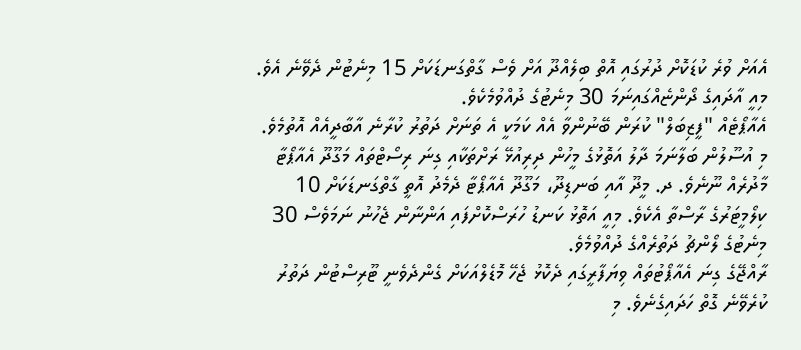އެއަށް ވުރެ ކުޑަކޮށް ދުރުގައި އޮތް ބިލެއްދޫ އަށް ވެސް ގާތްގަނޑަކަށް 15 މިނެޓުން ދެވޭނެ އެވެ. މިއީ އާދައިގެ ދޯންޏެއްގައިނަމަ 30 މިނެޓުގެ ދުއްވުމެކެވެ.
އެއާޕޯޓެއް "ފީޒިބަލް" ކުރަން ބޭނުންވާ އެއް ކަމަކީ އެ ތަނަށް ދަތުރު ކުރާނެ އާބާދީއެއް އޮތުމެވެ. މި އުސޫލުން ބަލާނަމަ ދާލު އަތޮޅުގެ މީހުން ދިރިއުޅޭ ރަށްތަކާއި ގިނަ ރިސޯޓްތައް މަގޫދޫ އެއާޕޯޓާ މާދުރެއް ނޫނެވެ. ދ. މީދޫ އާއި ބަނޑިދޫ، މަގޫދޫ އެއާޕޯޓާ ދެމެދު އޮތީ ގާތްގަނޑަކަށް 10 ކިލޯމީޓަރުގެ ރާސްތާ އެކެވެ. މިއީ އަތޮޅު ކަނޑު ހުރަސްކޮށްފައި އަންނާން ޖެހުނު ނަމަވެސް 30 މިނެޓުގެ ލޯންޗު ދަތުރެއްގެ ދުއްވުމެވެ.
ރާއްޖޭގެ ގިނަ އެއާޕޯޓުތައް ވިޔަފާރީގައި ދެކޮޅު ޖެހޭ މޮޑެލްއަކަށް ގެންދެވެނީ ޓޫރިސްޓުން ދަތުރު ކުރެވޭނެ ގޮތް ހަދައިގެނެވެ. މި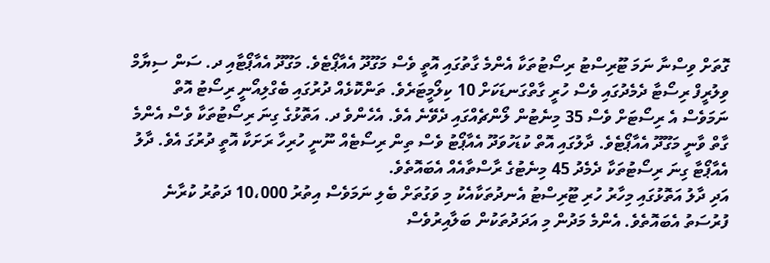ގޮތަށް ވިސްނާ ނަމަ ޓޫރިސްޓު ރިސޯޓުތަކާ އެންމެ ގާތުގައި އޮތީ ވެސް މަގޫދޫ އެއާޕޯޓެވެ. މަގޫދޫ އެއާޕޯޓާއި ދ. ސަން ސިޔާމް ވިލުރީފް ރިސޯޓާ ދެމެދުގައި ވެސް ހުރީ ގާތްގަނޑަކަށް 10 ކިލޯމީޓަރެވެ. ތަންކޮޅެއް ދުރުގައި ބެގްލިއޯނީ ރިސޯޓު އޮތް ނަމަވެސް އެ ރިސޯޓަށް ވެސް 35 މިނެޓުން ލޯންޗެއްގައި ދެވޭނެ އެވެ. އެހެންވެ ދ. އަތޮޅުގެ ގިނަ ރިސޯޓުތަކާ ވެސް އެންމެ ގާތް ވާނީ މަގޫދޫ އެއާޕޯޓެވެ. ދާލުގައި އޮތް ކުޑަހުވަދޫ އެއާޕޯޓު ވެސް ތިން ރިސޯޓެއް ނޫނީ ހުރިހާ ރަށަކާ އޮތީ ދުރުގަ އެވެ. ދާލު އެއާޕޯޓާ ގިނަ ރިސޯޓުތަކާ ދެމެދު 45 މިނެޓުގެ ރާސްތާއެއް އެބައޮތެވެ.
އަދި ދާލު އަތޮޅުގައި މިހާރު ހުރި ޓޫރިސްޓު އެނދުތަކާއެކު މި ވަގުތަށް ބެލި ނަމަވެސް އިތުރު 10،000 ދަތުރު ކުރާނެ ފުރުސަތު އެބައޮތެވެ. އެންމެ މަދުން މި އަދަދުތަކުން ބަލާއިރުވެސް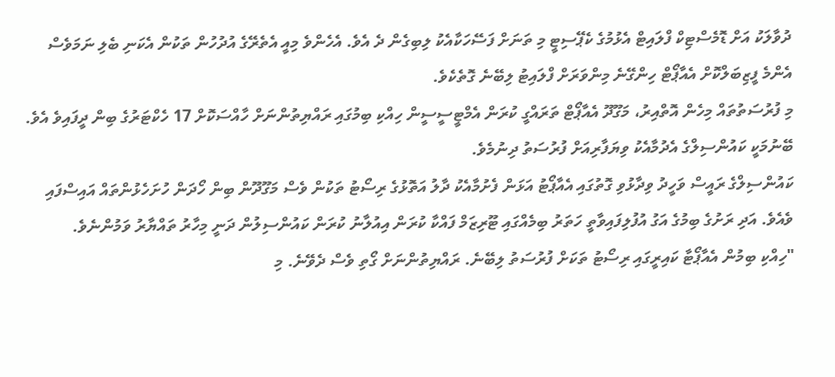ދުވާލަކު އަށް ޑޮމެސްޓިކް ފްލައިޓް އެޅުމުގެ ކެޕޭސިޓީ މި ތަނަށް ފަސޭހަކާއެކު ލިބިގެން ދެ އެވެ. އެހެންވެ މިއީ އެތެރޭގެ އުދުހުން ތަކުން އެކަނި ބެލި ނަމަވެސް އެންމެ ފީޒިބަލްކޮށް އެއާޕޯޓް ހިންގޭނެ މިންވަރަށް ފްލައިޓު ލިބޭނެ ގޮތެކެވެ.
މި ފުރުސަތުތައް މިހެން އޮތްއިރު، މަގޫދޫ އެއާޕޯޓް ތަރައްގީ ކުރަން އެމްޓީސީސީން ހިއްކި ބިމުގައި ރައްޔިތުންނަށް ހާއްސަކޮށް 17 ހެކްޓަރުގެ ބިން ދީފައިވެ އެވެ. ބޭނުމަކީ ކައުންސިލްގެ އެދުމާއެކު ވިޔަފާރިއަށް ފުރުސަތު ދިނުމެވެ.
ކައުންސިލްގެ ރައީސް ވަހީދު ވިދާޅުވި ގޮތުގައި އެއާޕޯޓު އަޅަން ފެށުމާއެކު ދާލު އަތޮޅުގެ ރިސޯޓު ތަކުން ވެސް މަގޫދޫން ބިން ހޯދަން ހުށަހެޅުންތައް އައިސްފައި ވެއެވެ. އަދި ރަށުގެ ބިމުގެ އަގު އުފުލިފައިވާތީ ހަތަރު ބިމެއްގައި ޓޫރިޒަމް ފައްކާ ކުރަން އިއުލާނު ކުރަން ކައުންސިލުން ދަނީ މިހާރު ތައްޔާރު ވަމުންނެވެ.
"ހިއްކި ބިމުން އެއާޕޯޓާ ކައިރީގައި ރިސޯޓު ތަކަށް ފުރުސަތު ލިބޭނެ. ރައްޔިތުންނަށް ގޯތި ވެސް ދެވޭނެ. މި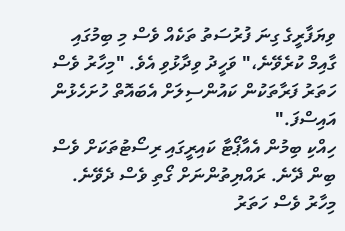ވިޔަފާރީގެ ގިނަ ފުރުސަތު ތަކެއް ވެސް މި ބިމުގައި ގާއިމް ކުރެވޭނެ،" ވަހީދު ވިދާޅުވި އެވެ. "މިހާރު ވެސް ހަތަރު ފަރާތަކުން ކައުންސިލަށް އެބައޮތް ހުށަހެޅުން އައިސްފަ."
ހިއްކި ބިމުން އެއާޕޯޓާ ކައިރީގައި ރިސޯޓުތަކަށް ވެސް ބިން ދޭނެ. ރައްޔިތުންނަށް ގޯތި ވެސް ދެވޭނެ. މިހާރު ވެސް ހަތަރު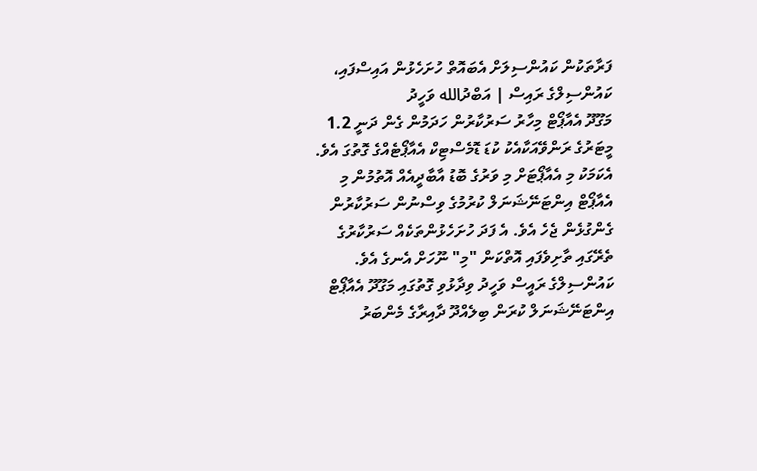ފަރާތަކުން ކައުންސިލަށް އެބައޮތް ހުށަހެޅުން އައިސްފައި،
ކައުންސިލްގެ ރައިސް | އަބްދުالله ވަހީދު
މަގޫދޫ އެއާޕޯޓް މިހާރު ސަރުކާރުން ހަދަމުން ގެން ދަނީ 1.2 މީޓަރުގެ ރަންވޭއަކާއެކު ކުޑަ ޑޮމެސްޓިކް އެއާޕޯޓެއްގެ ގޮތުގަ އެވެ. އެކަމަކު މި އެއާޕޯޓަށް މި ވަރުގެ ބޮޑު އާބާދީއެއް އޮތުމުން މި އެއާޕޯޓް އިންޓަނޭޝަނަލް ކުރުމުގެ ވިސްނުން ސަރުކާރުން ގެންގުޅެން ޖެހެ އެވެ. އެ ފަދަ ހުށަހެޅުންތަކެއް ސަރުކާރުގެ ތެރޭގައި ތާށިވެފައި އޮތްކަން "މި" ނޫހަށް އެނގެ އެވެ.
ކައުންސިލްގެ ރައީސް ވަހީދު ވިދާޅުވި ގޮތުގައި މަގޫދޫ އެއާޕޯޓް އިންޓަނޭޝަނަލް ކުރަން ބިލެއްދޫ ދާއިރާގެ މެންބަރު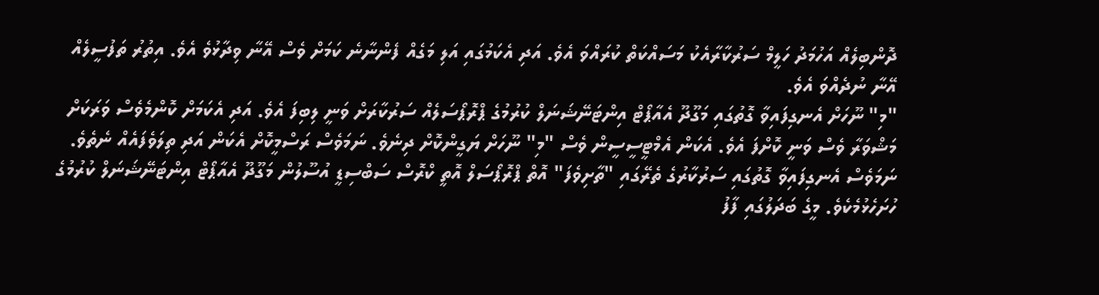ދޮންބިލެއް އަހުމަދު ހަލީމް ސަރުކާރާއެކު މަސައްކަތް ކުރައްވަ އެވެ. އަދި އެކަމުގައި އަލި މަގެއް ފެންނާނެ ކަމަށް ވެސް އޭނާ ވިދާޅުވެ އެވެ. އިތުރު ތަފުސީލެއް އޭނާ ނުދެއްވަ އެވެ.
"މި" ނޫހަށް އެނގިފައިވާ ގޮތުގައި މަގޫދޫ އެއާޕޯޓް އިންޓަނޭޝަނަލް ކުރުމުގެ ޕްރޮޕޯސަލެއް ސަރުކާރަށް ވަނީ ލިބިފަ އެވެ. އަދި އެކަމަށް ކޮންމެވެސް ވަރަކަށް މަޝްވަރާ ވެސް ވަނީ ކޮށްފަ އެވެ. އެކަން އެމްޓީސީސީން ވެސް "މި" ނޫހަށް ޔަގީންކޮށް ދިނެވެ. ނަމަވެސް ރަސްމީކޮށް އެކަން އަދި ތިލަވެފައެއް ނެތެވެ.
ނަމަވެސް އެނގިފައިވާ ގޮތުގައި ސަރުކާރުގެ ތެރޭގައި "ތާށިވެފަ" އޮތް ޕްރޮޕޯސަލް އޮތީ ކްރޮސް ސަބްސިޑީ އުސޫލުން މަގޫދޫ އެއާޕޯޓް އިންޓަނޭޝަނަލް ކުރުމުގެ ހުށަހެޅުމެކެވެ. މީގެ ބަދަލުގައި ފާފު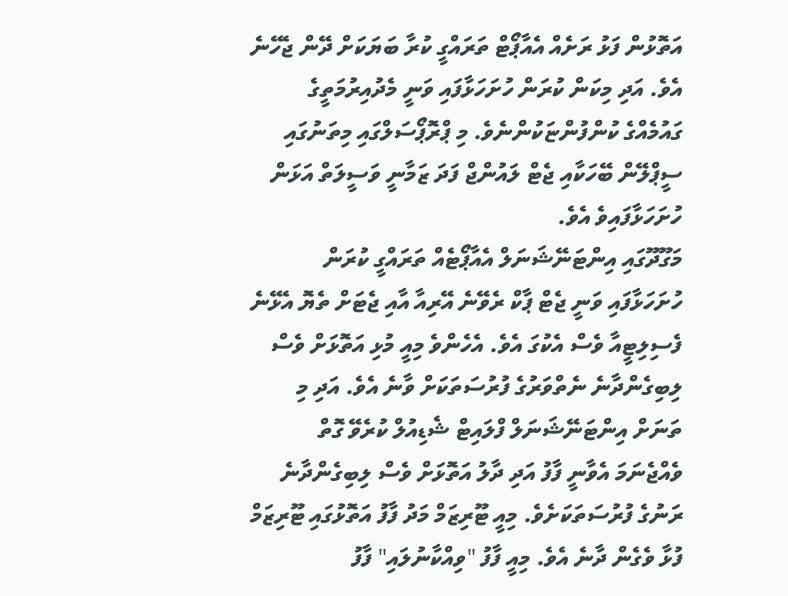އަތޮޅުން ފަޅު ރަށެއް އެއާޕޯޓް ތަރައްގީ ކުރާ ބަޔަކަށް ދޭން ޖެހޭނެ އެވެ. އަދި މިކަން ކުރަން ހުށަހަޅާފައި ވަނީ މެދުއިރުމަތީގެ ގައުމެއްގެ ކުންފުންޏަކުންނެވެ. މި ޕްރޮޕޯސަލްގައި މިތަނުގައި ސީޕްލޭން ބޭހަކާއި ޖެޓް ލައުންޖް ފަދަ ޒަމާނީ ވަސީލަތް އަޅަން ހުށަހަޅާފައިވެ އެވެ.
މަގޫދޫގައި އިންޓަނޭޝަނަލް އެއާޕޯޓެއް ތަރައްގީ ކުރަން ހުށަހަޅާފައި ވަނީ ޖެޓް ޕާކް ރެވޭނެ އޭރިއާ އާއި ޖެޓަށް ތެޔޮ އެޅޭނެ ފެސިލިޓީއާ ވެސް އެކުގަ އެވެ. އެހެންވެ މިއީ މުޅި އަތޮޅަށް ވެސް ލިބިގެންދާނެ ނެތްވަރުގެ ފުރުސަތަކަށް ވާނެ އެވެ. އަދި މި ތަނަށް އިންޓަނޭޝަނަލް ފްލައިޓް ޝެޑިއުލް ކުރެވޭ ގޮތް ވެއްޖެނަމަ އެވާނީ ފާފު އަދި ދާލު އަތޮޅަށް ވެސް ލިބިގެންދާނެ ރަނުގެ ފުރުސަތަކަށެވެ. މިއީ ޓޫރިޒަމް މަދު ފާފު އަތޮޅުގައި ޓޫރިޒަމް ފުޅާ ވެގެން ދާނެ އެވެ. މިއީ ފާފު "ވިއްކާނުލައި" ފާފު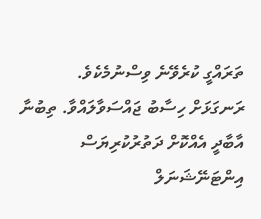ތަރައްގީ ކުރެވޭނެ ވިސްނުމެކެވެ.
ރަނގަޅަށް ހިސާބު ޖައްސަވާލައްވާ. ތިބުނާ އާބާދީ އެއްކޮށް ދަތުރުކުރިޔަސް އިންޓަނޭޝަނަލް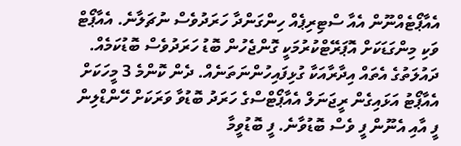އެއާޕޯޓެއްނޫން އެއާ ސްޓިރިޕެއް ހިންގަންދާ ހަރަދުވެސް ނުޗަލާނެ. އެއާޕޯޓް ވަކި މިންގަޑަކަށް އޮޕަރޭޓްކުރުމަކީ ގޮންޖެހުން ބޮޑު ހަރަދުވެސް ބޮޑުކަމެއް. ދައުލަތުގެ އެތައް އިދާރާއަކާ ގުޅިފައިހުންނަތަނެއް. ދެން ކޮންމެ 3 މީހަކަށް އެއާޕޯޓު އަޅައިގެން ރީޖަނަލް އެއާޕޯޓްސްގެ ހަރަދު ބޮޑުވާ ވަރަކަށް ހޭންޑްލިން ފީ އާއި އެނޫން ފީ ވެސް ބޮޑުވާނެ. ފީ ބޮޑުވީމާ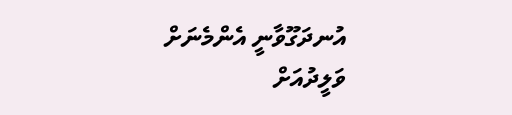އުނދަގޫވާނީ އެންމެނަށް
ވަލީދުއަށް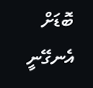ބޮޑަށް އެނގޭނީ